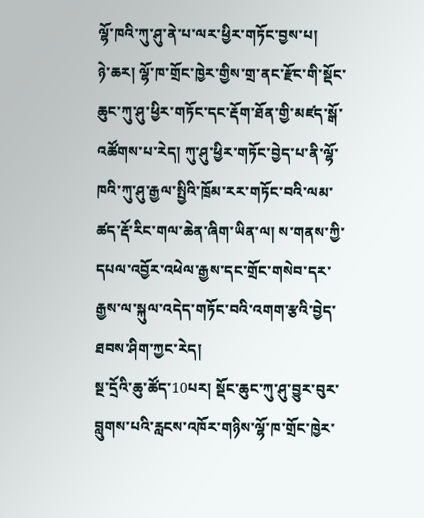ལྷོ་ཁའི་ཀུ་ཤུ་ནེ་པ་ལར་ཕྱིར་གཏོང་བྱས་པ།
ཉེ་ཆར། ལྷོ་ཁ་གྲོང་ཁྱེར་གྱིས་གྲ་ནང་རྫོང་གི་སྡོང་ཆུང་ཀུ་ཤུ་ཕྱིར་གཏོང་དང་རྡོག་ཐོན་གྱི་མཛད་སྒོ་འཚོགས་པ་རེད། ཀུ་ཤུ་ཕྱིར་གཏོང་བྱེད་པ་ནི་ལྷོ་ཁའི་ཀུ་ཤུ་རྒྱལ་སྤྱིའི་ཁྲོམ་རར་གཏོང་བའི་ལམ་ཚད་རྡོ་རིང་གལ་ཆེན་ཞིག་ཡིན་ལ། ས་གནས་ཀྱི་དཔལ་འབྱོར་འཕེལ་རྒྱས་དང་གྲོང་གསེབ་དར་རྒྱས་ལ་སྐུལ་འདེད་གཏོང་བའི་འགག་རྩའི་བྱེད་ཐབས་ཤིག་ཀྱང་རེད།
སྔ་དྲོའི་ཆུ་ཚོད་10པར། སྡོང་ཆུང་ཀུ་ཤུ་བྱུར་བུར་བླུགས་པའི་རླངས་འཁོར་གཉིས་ལྷོ་ཁ་གྲོང་ཁྱེར་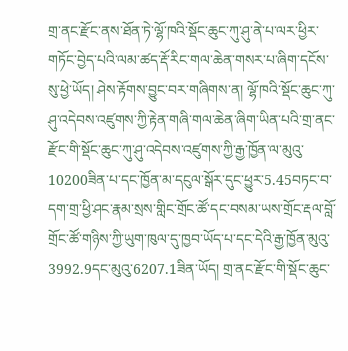གྲ་ནང་རྫོང་ནས་ཐོན་ཏེ་ལྷོ་ཁའི་སྡོང་ཆུང་ཀུ་ཤུ་ནེ་པ་ལར་ཕྱིར་གཏོང་བྱེད་པའི་ལམ་ཚད་རྡོ་རིང་གལ་ཆེན་གསར་པ་ཞིག་དངོས་སུ་ཕྱེ་ཡོད། ཤེས་རྟོགས་བྱུང་བར་གཞིགས་ན། ལྷོ་ཁའི་སྡོང་ཆུང་ཀུ་ཤུ་འདེབས་འཛུགས་ཀྱི་རྟེན་གཞི་གལ་ཆེན་ཞིག་ཡིན་པའི་གྲ་ནང་རྫོང་གི་སྡོང་ཆུང་ཀུ་ཤུ་འདེབས་འཛུགས་ཀྱི་རྒྱ་ཁྱོན་ལ་མུའུ་10200ཟིན་པ་དང་ཁྱོན་མ་དངུལ་སྒོར་དུང་ཕྱུར་5.45བཏང་བ་དག་གྲ་ཕྱི་ཤང་རྣམ་སྲས་གླིང་གྲོང་ཚོ་དང་བསམ་ཡས་གྲོང་རྡལ་བློ་གྲོང་ཚོ་གཉིས་ཀྱི་ཡུག་ཁུལ་དུ་ཁྱབ་ཡོད་པ་དང་དེའི་རྒྱ་ཁྱོན་མུའུ་3992.9དང་མུའུ་6207.1ཟིན་ཡོད། གྲ་ནང་རྫོང་གི་སྡོང་ཆུང་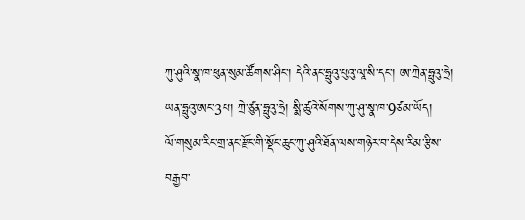ཀུ་ཤུའི་སྣ་ཁ་ཕུན་སུམ་ཚོགས་ཤིང་། དེའི་ནང་ཧྥུའུ་པུའུ་ལཱ་སི་དང་། ཨ་ཀྲེན་ཧྥུའུ་ཧྲེ། ཡན་ཧྥུའུ་ཨང་3པ། ཀྲེ་ཙུན་ཧྥུའུ་ཧྲེ། སྨི་ཚུའེ་སོགས་ཀུ་ཤུ་སྣ་ཁ་9ཙམ་ཡོད།
ལོ་གསུམ་རིང་གྲ་ནང་རྫོང་གི་སྡོང་ཆུང་ཀུ་ཤུའི་ཐོན་ལས་གཉེར་བ་དེས་རིམ་རྩིས་བརྒྱབ་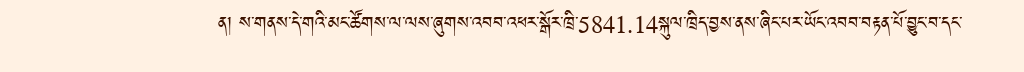ན། ས་གནས་དེ་གའི་མང་ཚོགས་ལ་ལས་ཞུགས་འབབ་འཕར་སྒོར་ཁྲི་5841.14སྐུལ་ཁྲིད་བྱས་ནས་ཞིང་པར་ཡོང་འབབ་བརྟན་པོ་བྱུང་བ་དང་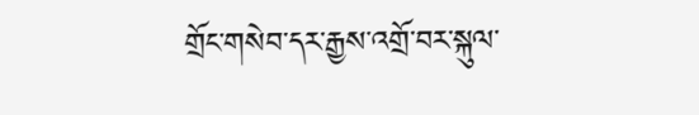གྲོང་གསེབ་དར་རྒྱས་འགྲོ་བར་སྐུལ་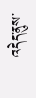འདེད་ནུས་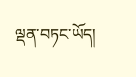ལྡན་བཏང་ཡོད།